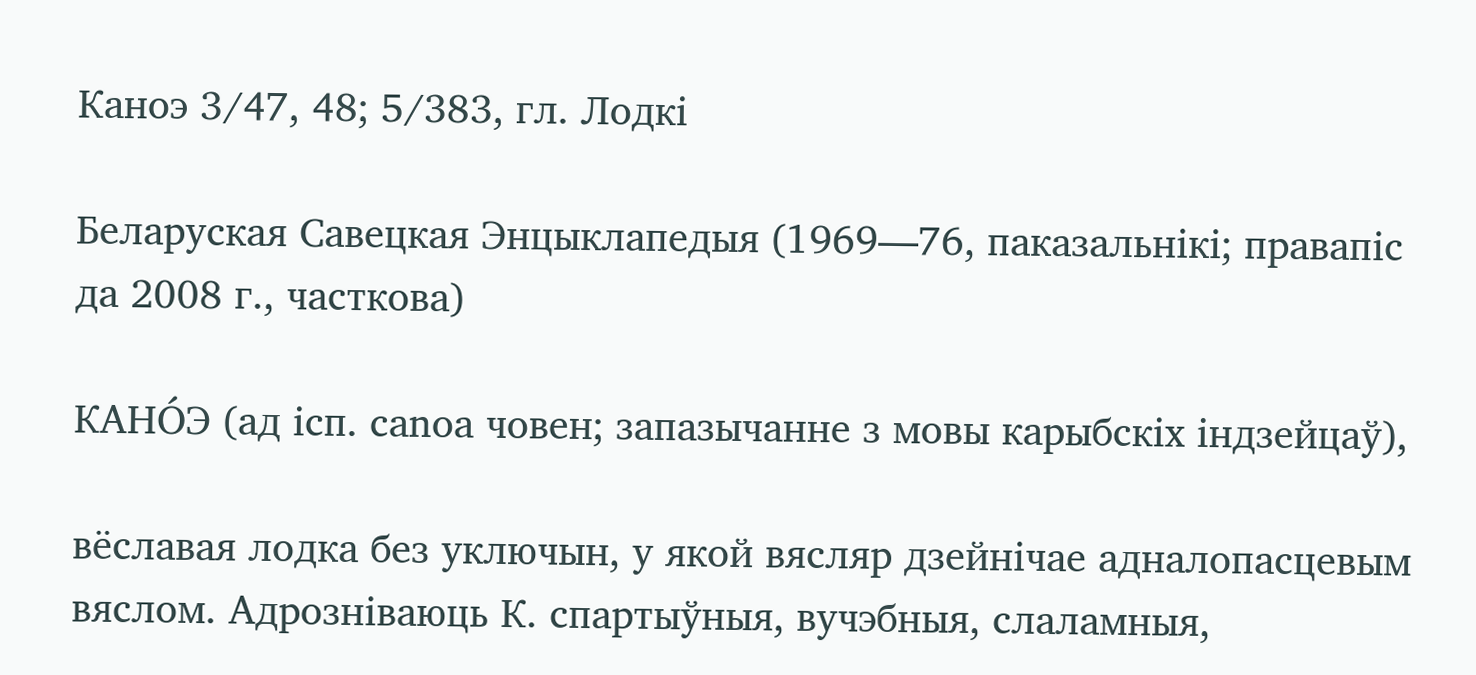Каноэ 3/47, 48; 5/383, гл. Лодкі

Беларуская Савецкая Энцыклапедыя (1969—76, паказальнікі; правапіс да 2008 г., часткова)

КАНО́Э (ад ісп. canoa човен; запазычанне з мовы карыбскіх індзейцаў),

вёславая лодка без уключын, у якой вясляр дзейнічае адналопасцевым вяслом. Адрозніваюць К. спартыўныя, вучэбныя, слаламныя,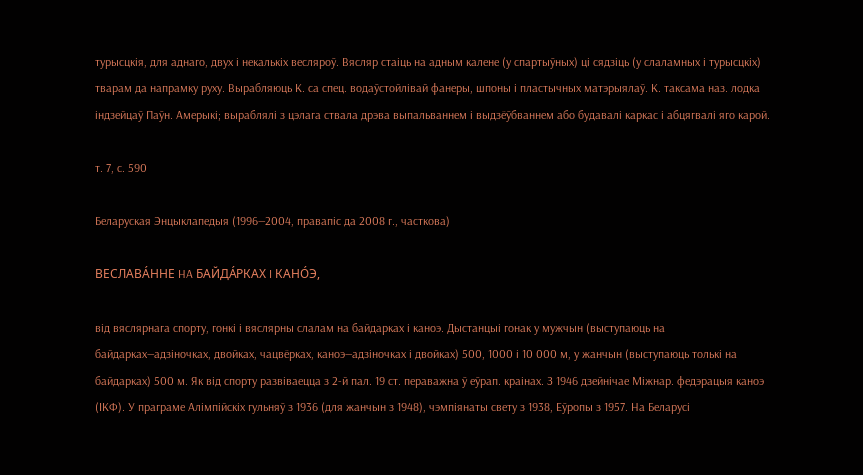турысцкія, для аднаго, двух і некалькіх весляроў. Вясляр стаіць на адным калене (у спартыўных) ці сядзіць (у слаламных і турысцкіх) тварам да напрамку руху. Вырабляюць К. са спец. водаўстойлівай фанеры, шпоны і пластычных матэрыялаў. К. таксама наз. лодка індзейцаў Паўн. Амерыкі; выраблялі з цэлага ствала дрэва выпальваннем і выдзёўбваннем або будавалі каркас і абцягвалі яго карой.

т. 7, с. 590

Беларуская Энцыклапедыя (1996—2004, правапіс да 2008 г., часткова)

ВЕСЛАВА́ННЕ НА БАЙДА́РКАХ І КАНО́Э,

від вяслярнага спорту, гонкі і вяслярны слалам на байдарках і каноэ. Дыстанцыі гонак у мужчын (выступаюць на байдарках—адзіночках, двойках, чацвёрках, каноэ—адзіночках і двойках) 500, 1000 і 10 000 м, у жанчын (выступаюць толькі на байдарках) 500 м. Як від спорту развіваецца з 2-й пал. 19 ст. пераважна ў еўрап. краінах. З 1946 дзейнічае Міжнар. федэрацыя каноэ (ІКФ). У праграме Алімпійскіх гульняў з 1936 (для жанчын з 1948), чэмпіянаты свету з 1938, Еўропы з 1957. На Беларусі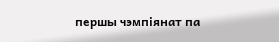першы чэмпіянат па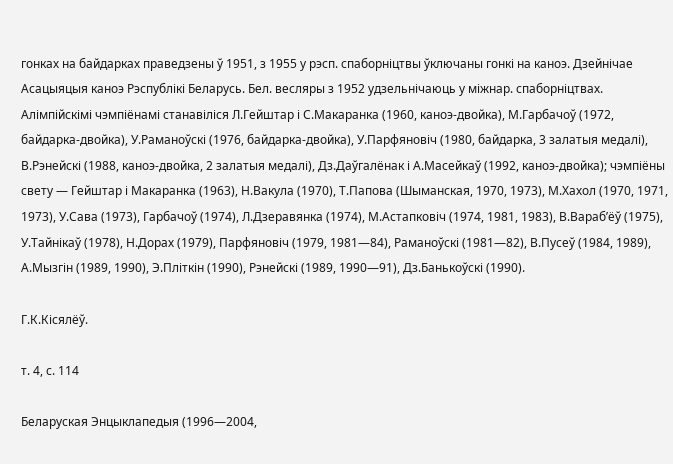гонках на байдарках праведзены ў 1951, з 1955 у рэсп. спаборніцтвы ўключаны гонкі на каноэ. Дзейнічае Асацыяцыя каноэ Рэспублікі Беларусь. Бел. весляры з 1952 удзельнічаюць у міжнар. спаборніцтвах. Алімпійскімі чэмпіёнамі станавіліся Л.Гейштар і С.Макаранка (1960, каноэ-двойка), М.Гарбачоў (1972, байдарка-двойка), У.Раманоўскі (1976, байдарка-двойка), У.Парфяновіч (1980, байдарка, 3 залатыя медалі), В.Рэнейскі (1988, каноэ-двойка, 2 залатыя медалі), Дз.Даўгалёнак і А.Масейкаў (1992, каноэ-двойка); чэмпіёны свету — Гейштар і Макаранка (1963), Н.Вакула (1970), Т.Папова (Шыманская, 1970, 1973), М.Хахол (1970, 1971, 1973), У.Сава (1973), Гарбачоў (1974), Л.Дзеравянка (1974), М.Астапковіч (1974, 1981, 1983), В.Вараб’ёў (1975), У.Тайнікаў (1978), Н.Дорах (1979), Парфяновіч (1979, 1981—84), Раманоўскі (1981—82), В.Пусеў (1984, 1989), А.Мызгін (1989, 1990), Э.Пліткін (1990), Рэнейскі (1989, 1990—91), Дз.Банькоўскі (1990).

Г.К.Кісялёў.

т. 4, с. 114

Беларуская Энцыклапедыя (1996—2004,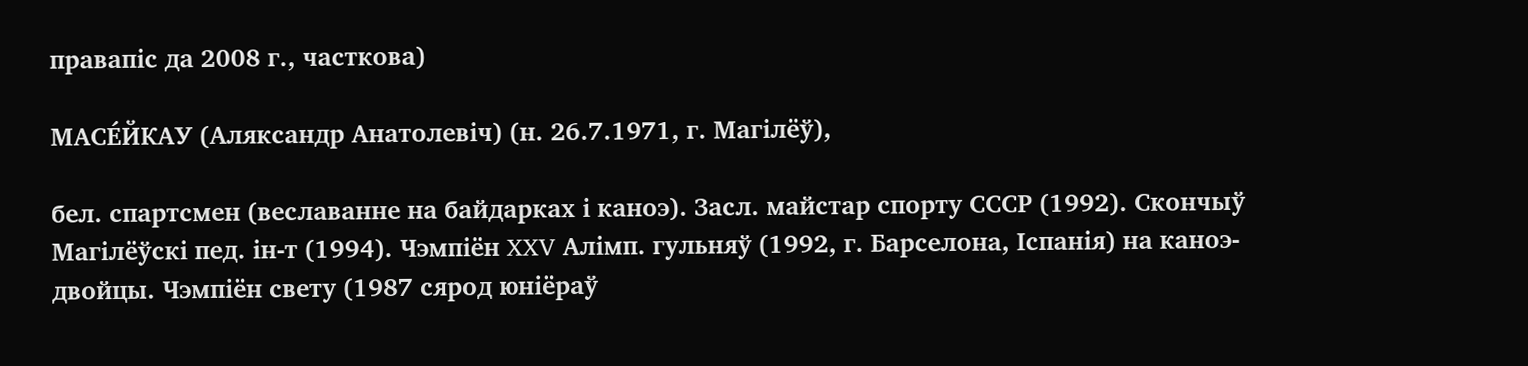правапіс да 2008 г., часткова)

МАСЕ́ЙКАУ (Аляксандр Анатолевіч) (н. 26.7.1971, г. Магілёў),

бел. спартсмен (веславанне на байдарках і каноэ). Засл. майстар спорту СССР (1992). Скончыў Магілёўскі пед. ін-т (1994). Чэмпіён XXV Алімп. гульняў (1992, г. Барселона, Іспанія) на каноэ-двойцы. Чэмпіён свету (1987 сярод юніёраў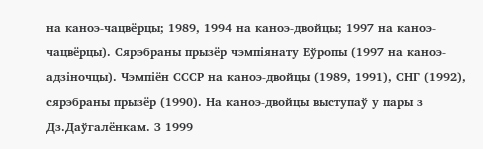на каноэ-чацвёрцы; 1989, 1994 на каноэ-двойцы; 1997 на каноэ-чацвёрцы). Сярэбраны прызёр чэмпіянату Еўропы (1997 на каноэ-адзіночцы). Чэмпіён СССР на каноэ-двойцы (1989, 1991), СНГ (1992), сярэбраны прызёр (1990). На каноэ-двойцы выступаў у пары з Дз.Даўгалёнкам. З 1999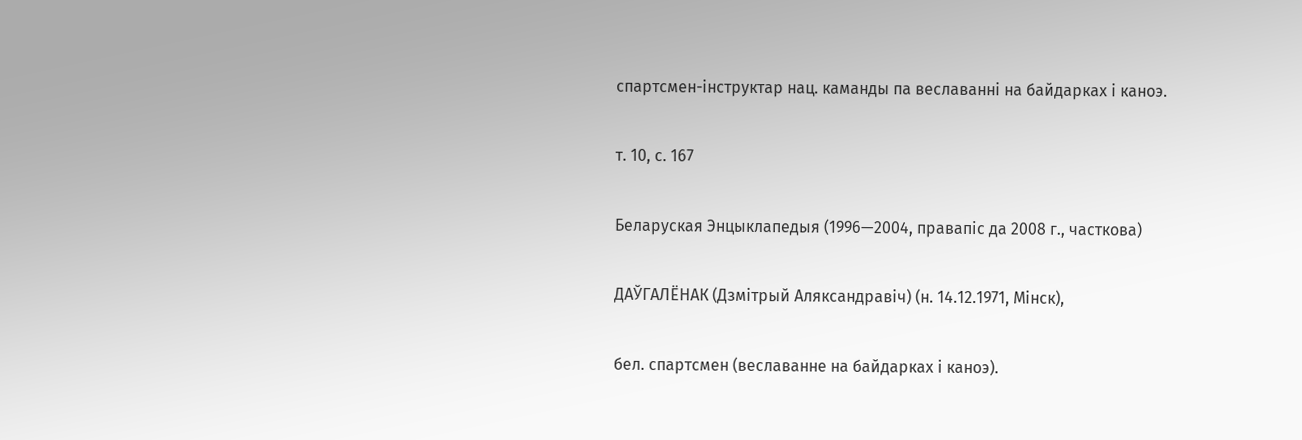спартсмен-інструктар нац. каманды па веславанні на байдарках і каноэ.

т. 10, с. 167

Беларуская Энцыклапедыя (1996—2004, правапіс да 2008 г., часткова)

ДАЎГАЛЁНАК (Дзмітрый Аляксандравіч) (н. 14.12.1971, Мінск),

бел. спартсмен (веславанне на байдарках і каноэ).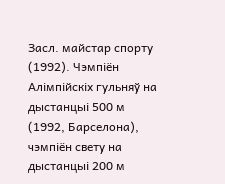Засл. майстар спорту (1992). Чэмпіён Алімпійскіх гульняў на дыстанцыі 500 м (1992, Барселона), чэмпіён свету на дыстанцыі 200 м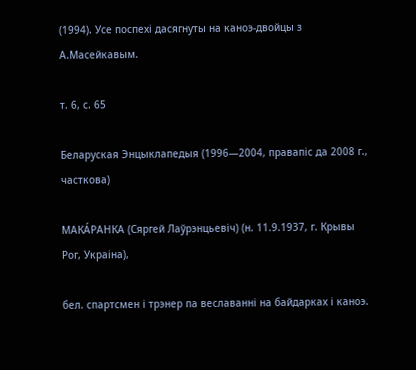(1994). Усе поспехі дасягнуты на каноэ-двойцы з А.Масейкавым.

т. 6, с. 65

Беларуская Энцыклапедыя (1996—2004, правапіс да 2008 г., часткова)

МАКА́РАНКА (Сяргей Лаўрэнцьевіч) (н. 11.9.1937, г. Крывы Рог, Украіна),

бел. спартсмен і трэнер па веславанні на байдарках і каноэ.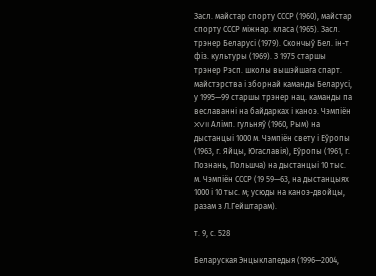Засл. майстар спорту СССР (1960), майстар спорту СССР міжнар. класа (1965). Засл. трэнер Беларусі (1979). Скончыў Бел. ін-т фіз. культуры (1969). З 1975 старшы трэнер Рэсп. школы вышэйшага спарт. майстэрства і зборнай каманды Беларусі, у 1995—99 старшы трэнер нац. каманды па веславанні на байдарках і каноэ. Чэмпіён XVII Алімп. гульняў (1960, Рым) на дыстанцыі 1000 м. Чэмпіён свету і Еўропы (1963, г. Яйцы, Югаславія), Еўропы (1961, г. Познань, Польшча) на дыстанцыі 10 тыс. м. Чэмпіён СССР (19 59—63, на дыстанцыях 1000 і 10 тыс. м; усюды на каноэ-двойцы, разам з Л.Гейштарам).

т. 9, с. 528

Беларуская Энцыклапедыя (1996—2004,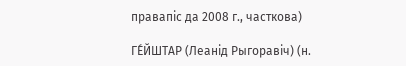правапіс да 2008 г., часткова)

ГЕ́ЙШТАР (Леанід Рыгоравіч) (н.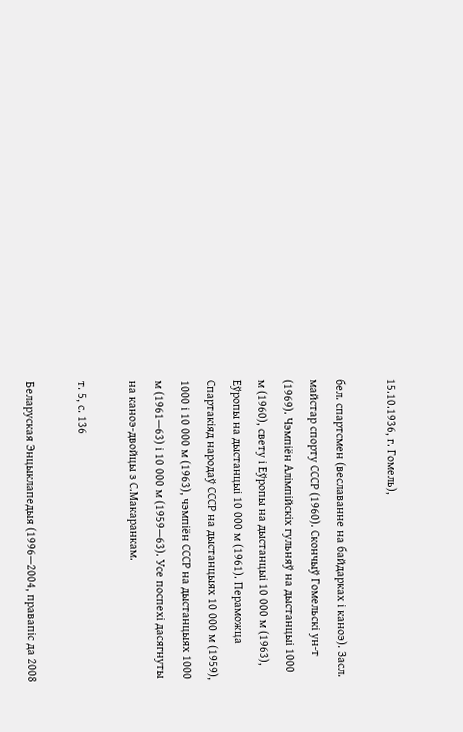15.10.1936, г. Гомель),

бел. спартсмен (веславанне на байдарках і каноэ). Засл. майстар спорту СССР (1960). Скончыў Гомельскі ун-т (1969). Чэмпіён Алімпійскіх гульняў на дыстанцыі 1000 м (1960), свету і Еўропы на дыстанцыі 10 000 м (1963), Еўропы на дыстанцыі 10 000 м (1961). Пераможца Спартакіяд народаў СССР на дыстанцыях 10 000 м (1959), 1000 і 10 000 м (1963), чэмпіён СССР на дыстанцыях 1000 м (1961—63) і 10 000 м (1959—63). Усе поспехі дасягнуты на каноэ-двойцы з С.Макаранкам.

т. 5, с. 136

Беларуская Энцыклапедыя (1996—2004, правапіс да 2008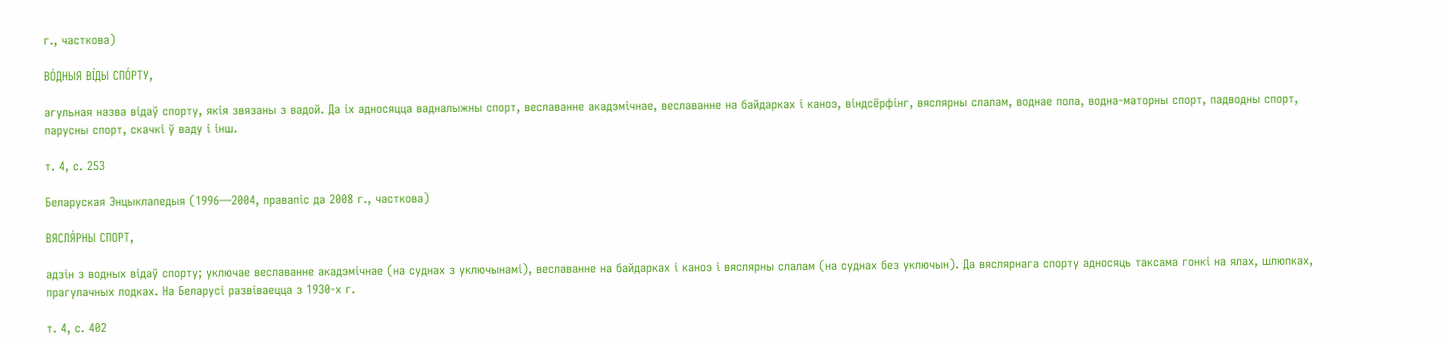г., часткова)

ВО́ДНЫЯ ВІ́ДЫ СПО́РТУ,

агульная назва відаў спорту, якія звязаны з вадой. Да іх адносяцца вадналыжны спорт, веславанне акадэмічнае, веславанне на байдарках і каноэ, віндсёрфінг, вяслярны слалам, воднае пола, водна-маторны спорт, падводны спорт, парусны спорт, скачкі ў ваду і інш.

т. 4, с. 253

Беларуская Энцыклапедыя (1996—2004, правапіс да 2008 г., часткова)

ВЯСЛЯ́РНЫ СПОРТ,

адзін з водных відаў спорту; уключае веславанне акадэмічнае (на суднах з уключынамі), веславанне на байдарках і каноэ і вяслярны слалам (на суднах без уключын). Да вяслярнага спорту адносяць таксама гонкі на ялах, шлюпках, прагулачных лодках. На Беларусі развіваецца з 1930-х г.

т. 4, с. 402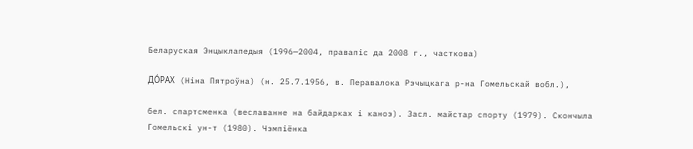Беларуская Энцыклапедыя (1996—2004, правапіс да 2008 г., часткова)

ДО́РАХ (Ніна Пятроўна) (н. 25.7.1956, в. Перавалока Рэчыцкага р-на Гомельскай вобл.),

бел. спартсменка (веславанне на байдарках і каноэ). Засл. майстар спорту (1979). Скончыла Гомельскі ун-т (1980). Чэмпіёнка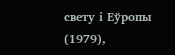свету і Еўропы (1979),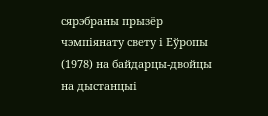сярэбраны прызёр чэмпіянату свету і Еўропы (1978) на байдарцы-двойцы на дыстанцыі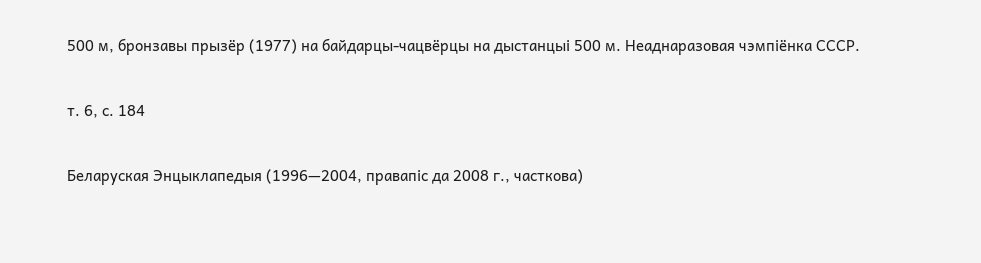500 м, бронзавы прызёр (1977) на байдарцы-чацвёрцы на дыстанцыі 500 м. Неаднаразовая чэмпіёнка СССР.

т. 6, с. 184

Беларуская Энцыклапедыя (1996—2004, правапіс да 2008 г., часткова)